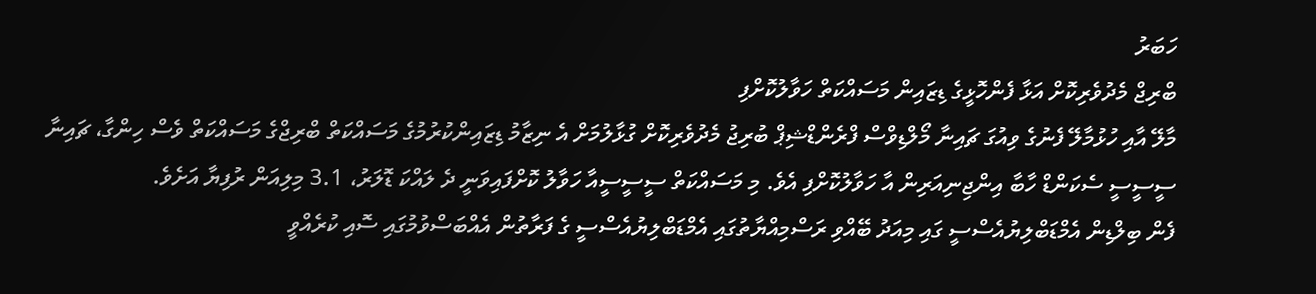ހަބަރު
ބްރިޖް މެދުވެރިކޮށް އަޅާ ފެންހޮޅީގެ ޑިޒައިން މަސައްކަތް ހަވާލުކޮށްފި
މާލޭ އާއި ހުޅުމާލޭ ފެނުގެ ވިއުގަ ޗައިނާ މޯލްޑިވްސް ފްރެންޑްޝިޕް ބުރިޖު މެދުވެރިކޮށް ގުޅާލުމަށް އެ ނިޒާމު ޑިޒައިންކުރުމުގެ މަސައްކަތް ބްރިޖްގެ މަސައްކަތް ވެސް ހިންގާ، ޗައިނާ ސީސީސީ ސެކަންޑް ހާބާ އިންޖިނިއަރިން އާ ހަވާލުކޮށްފި އެވެ. މި މަސައްކަތް ސީސީސީއާ ހަވާލު ކޮށްފައިވަނީ ދެ ލައްކަ ޑޮލަރު، 3.1 މިލިއަން ރުފިޔާ އަށެވެ.
ފެން ބިލްޑިން އެމްޑަބްލިޔުއެސްސީ ގައި މިއަދު ބޭއްވި ރަސްމިއްޔާތުގައި އެމްޑަބްލިޔުއެސްސީ ގެ ފަރާތުން އެއްބަސްވުމުގައި ސޮއި ކުރެއްވީ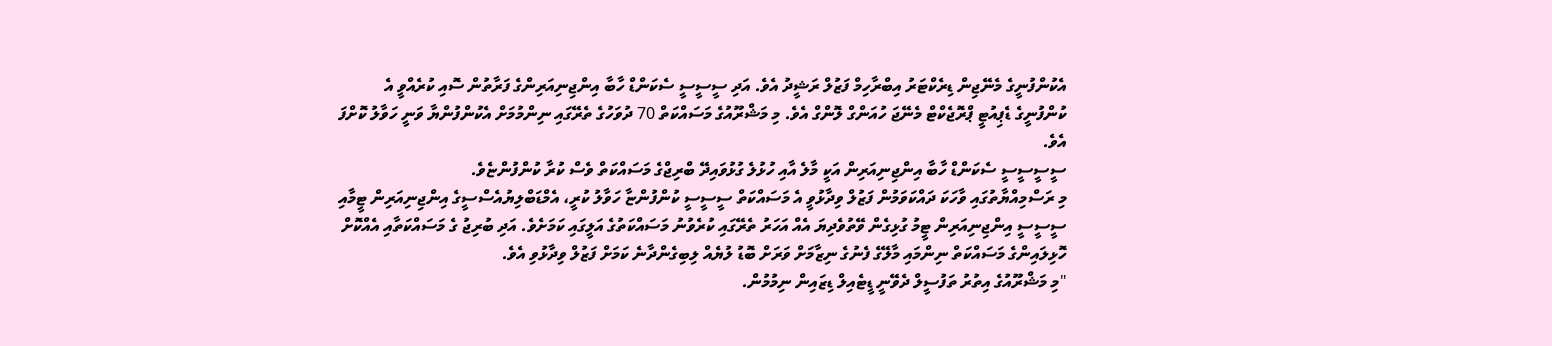އެކުންފުނީގެ މެނޭޖިން ޑިރެކްޓަރު އިބްރާހިމް ފަޒުލް ރަޝީދު އެވެ. އަދި ސީސީސީ ސެކަންޑް ހާބާ އިންޖިނިއަރިންގެ ފަރާތުން ސޮއި ކުރެއްވީ އެ ކުންފުނީގެ ޑެޕިއުޓީ ޕްރޮޖެކްޓް މެނޭޖަ ހުއަންގް ލޮންގް އެވެ. މި މަޝްރޫއުގެ މަސައްކަތް 70 ދުވަހުގެ ތެރޭގައި ނިންމުމަށް އެކުންފުންޔާ ވަނީ ހަވާލު ކޮށްފަ އެވެ.
ސީސީސީސީ ސެކަންޑް ހާބާ އިންޖިނިއަރިން އަކީ މާލެ އާއި ހުޅުލެ ގުޅުވައިދޭ ބްރިޖްގެ މަސައްކަތް ވެސް ކުރާ ކުންފުންޏެވެ.
މި ރަސްމިއްޔާތުގައި ވާހަކަ ދައްކަވަމުން ފަޒުލް ވިދާޅުވީ އެ މަސައްކަތް ސީސީސީ ކުންފުންޏާ ހަވާލު ކުރީ، އެމްޑަބްލިޔުއެސްސީގެ އިންޖިނިއަރިން ޓީމާއި ސީސީސީ އިންޖިނިއަރިން ޓީމު ގުޅިގެން ވޭތުވެދިޔަ އެއް އަހަރު ތެރޭގައި ކުރެވުނު މަސައްކަތުގެ އަލީގައި ކަމަށެވެ. އަދި ބުރިޖު ގެ މަސައްކަތާއި އެއްކޮށް ހޮޅިލައިންގެ މަސައްކަތް ނިންމައި މާލޭގެ ފެނުގެ ނިޒާމަށް ވަރަށް ބޮޑު ލުޔެއް ލިބިގެންދާނެ ކަމަށް ފަޒުލް ވިދާޅުވި އެވެ.
"މި މަޝްރޫއުގެ އިތުރު ތަފުސީލް ދެވޭނީ ޑީޓެއިލް ޑިޒައިން ނިމުމުން.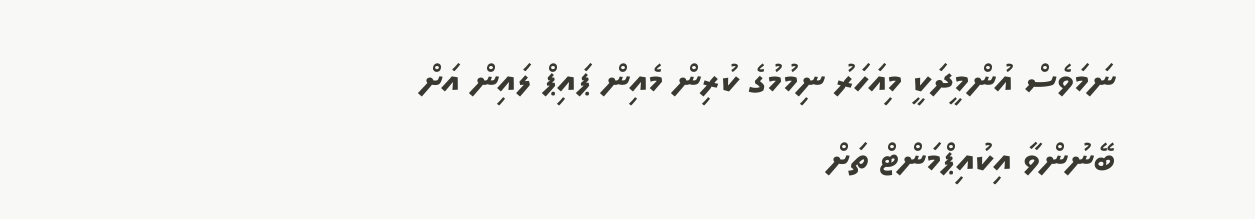ނަމަވެސް އުންމީދަކީ މިއަހަރު ނިމުމުގެ ކުރިން މެއިން ޕައިޕް ލައިން އަށް ބޭނުންވާ އިކުއިޕްމަންޓް ތަށް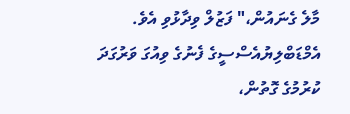މާލެ ގެނައުން،" ފަޒުލް ވިދާޅުވި އެވެ.
އެމްޑަބްލިޔުއެސްސީގެ ފެނުގެ ވިއުގަ ވަރުގަދަ ކުރުމުގެ ގޮތުން،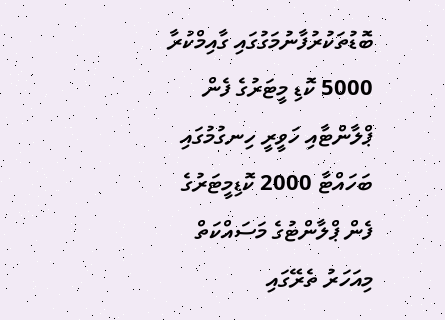ބޮޑުތަކުރުފާނުމަގުގައި ގާއިމްކުރާ 5000 ކޮޑި މީޓަރުގެ ފެން ޕްލާންޓާއި ހަވީރީ ހިނގުމުގައި ބަހައްޓާ 2000 ކޮޑިމީޓަރުގެ ފެން ޕްލާންޓުގެ މަސައްކަތް މިއަހަރު ތެރޭގައި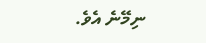ނިމޭނެ އެވެ.